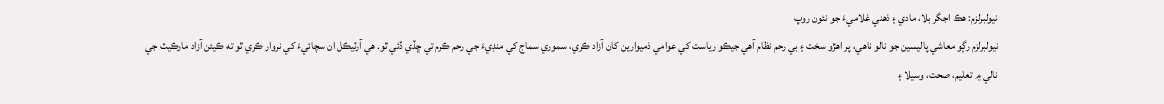نيولبرلزم: ھڪ اجگر بلا، مادي ۽ ذھني غلاميءَ جو نئون روپ
نيولبرلزم رڳو معاشي پاليسين جو نالو ناهي، پر اهڙو سخت ۽ بي رحم نظام آهي جيڪو رياست کي عوامي ذميوارين کان آزاد ڪري، سموري سماج کي منڊيءَ جي رحم ڪرم تي ڇڏي ڏئي ٿو. هي آرٽيڪل ان سچائيءَ کي نروار ڪري ٿو ته ڪيئن آزاد مارڪيٽ جي نالي ۾ تعليم، صحت، وسيلا ۽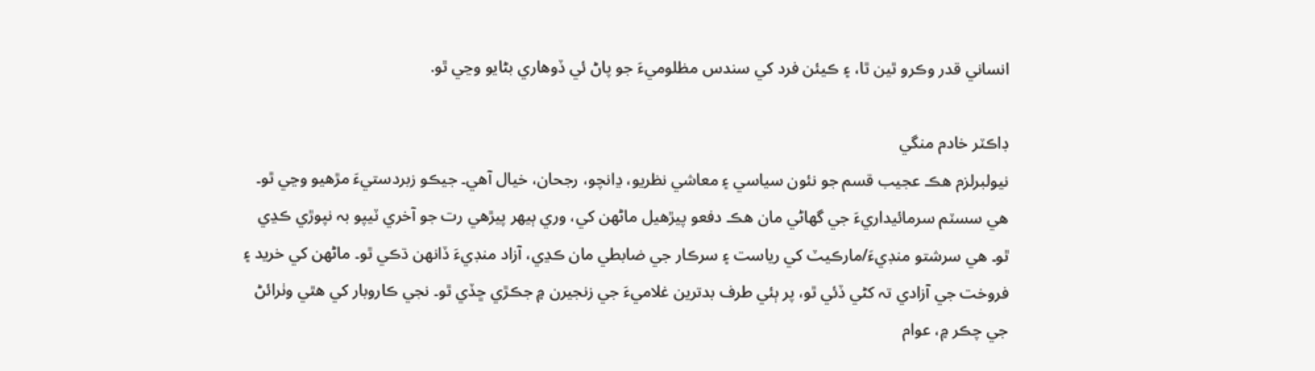انساني قدر وڪرو ٿين ٿا، ۽ ڪيئن فرد کي سندس مظلوميءَ جو پاڻ ئي ڏوهاري بڻايو وڃي ٿو.

ڊاڪٽر خادم منگي
نيولبرلزم ھڪ عجيب قسم جو نئون سياسي ۽ معاشي نظريو، ڍانچو، رجحان، خيال آھي۔ جيڪو زبردستيءَ مڙھيو وڃي ٿو۔ ھي سسٽم سرمائيداريءَ جي گهاڻي مان ھڪ دفعو پيڙھيل ماڻھن کي، وري ٻيھر پيڙھي رت جو آخري ٽيپو بہ نپوڙي ڪڍي ٿو۔ ھي سرشتو منڊيءَ/مارڪيٽ کي رياست ۽ سرڪار جي ضابطي مان ڪڍي، آزاد منڊيءَ ڏانھن ڌڪي ٿو۔ ماڻھن کي خريد ۽ فروخت جي آزادي تہ کڻي ڏئي ٿو، پر ٻئي طرف بدترين غلاميءَ جي زنجيرن ۾ جڪڙي ڇڏي ٿو۔ نجي ڪاروبار کي ھٿي وٺرائڻ جي چڪر ۾، عوام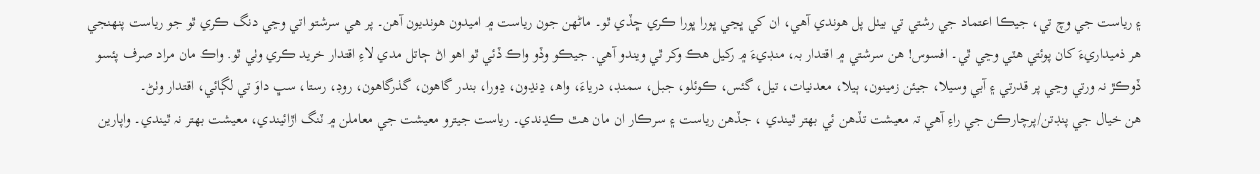۽ رياست جي وچ تي، جيڪا اعتماد جي رشتي تي بيٺل پل ھوندي آھي، ان کي ڀڃي ڀورا ڀورا ڪري ڇڏي ٿو۔ ماڻھن جون رياست ۾ اميدون ھونديون آھن۔ پر ھي سرشتو اتي وڃي دنگ ڪري ٿو جو رياست پنھنجي ھر ذميداريءَ کان پوئتي ھٽي وڃي ٿي۔ افسوس! ھن سرشتي ۾ اقتدار بہ، منڊيءَ ۾ رکيل ھڪ وکر ٿي ويندو آھي. جيڪو وڏو واڪ ڏئي ٿو اھو اڻ ڄاتل مدي لاءِ اقتدار خريد ڪري وٺي ٿو. واڪ مان مراد صرف پئسو ڏوڪڙ نہ ورتي وڃي پر قدرتي ۽ آبي وسيلا، جيئن زمينون، ٻيلا، معدنيات، تيل، گئس، ڪوئلو، جبل، سمنڊ، درياءَ، واھ، ڍنڍون، ڍورا، بندر گاھون، گذرگاھون، روڊ، رستا، سڀ داوَ تي لڳائي، اقتدار وٺڻ۔
ھن خيال جي پنڊتن/پرچارڪن جي راءِ آھي تہ معيشت تڏھن ئي بھتر ٿيندي ، جڏھن رياست ۽ سرڪار ان مان ھٿ ڪڍندي۔ رياست جيترو معيشت جي معاملن ۾ ٽنگ اڙائيندي، معيشت بھتر نہ ٿيندي۔ واپارين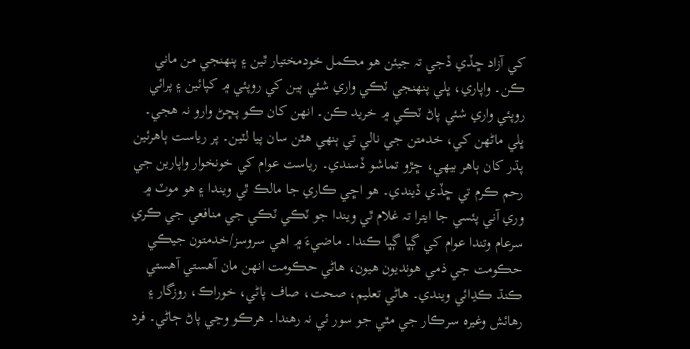کي آزاد ڇڏي ڏجي تہ جيئن ھو مڪمل خودمختيار ٿين ۽ پنھنجي من ماني ڪن۔ واپاري، ڀلي پنھنجي ٽڪي واري شئي ٻين کي روپئي ۾ کپائين ۽ پرائي روپئي واري شئي پاڻ ٽڪي ۾ خريد ڪن۔ انھن کان ڪو پڇڻ وارو نہ ھجي۔ ڀلي ماڻھن کي، خدمتن جي نالي تي ٻنھي ھٿن سان پيا لٽين۔ پر رياست ٻاھرئين پڌر کان ٻاھر بيھي، ڇڙو تماشو ڏسندي۔ رياست عوام کي خونخوار واپارين جي رحم ڪرم تي ڇڏي ڏيندي۔ ھو اڇي ڪاري جا مالڪ ٿي ويندا ۽ ھو موٽ ۾ وري آني پئسي جا ايترا تہ غلام ٿي ويندا جو ٽڪي ٽڪي جي منافعي جي ڪري سرعام وتندا عوام کي ڳڀا ڳڀا ڪندا۔ ماضيءَ ۾ اھي سروسز/خدمتون جيڪي حڪومت جي ذمي ھونديون ھيون، ھاڻي حڪومت انھن مان آھستي آھستي ڪنڌ ڪڍائي ويندي۔ ھاڻي تعليم، صحت، صاف پاڻي، خوراڪ، روزگار ۽ رھائش وغيره سرڪار جي مٿي جو سور ئي نہ رھندا۔ ھرڪو وڃي پاڻ ڄاڻي۔ فرد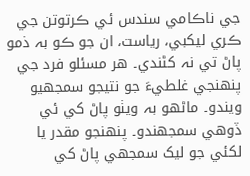جي ناڪامي سندس ئي ڪرتوتن جي ڪري ليکبي، رياست، ان جو ڪو بہ ذمو پاڻ تي نہ کڻندي۔ ھر مسئلو فرد جي پنھنجي غلطيءَ جو نتيجو سمجهيو ويندو۔ ماڻھو بہ ويٺو پاڻ کي ئي ڏوھي سمجهندو۔ پنھنجو مقدر يا لکئي جو ليک سمجهي پاڻ کي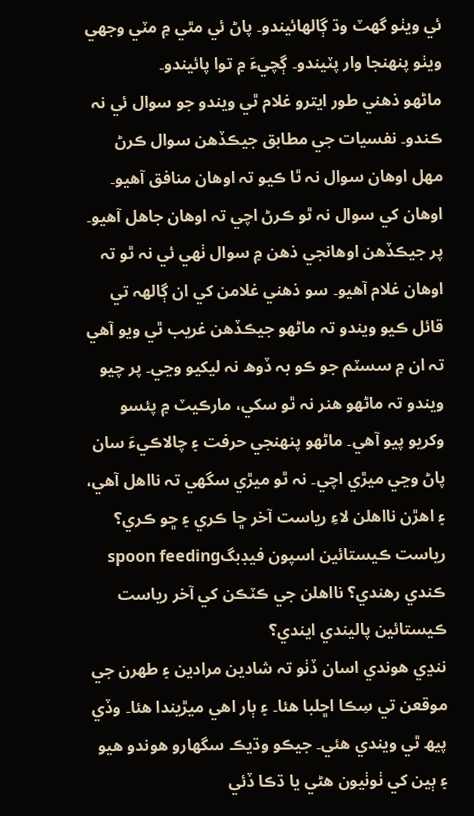ئي ويٺو گهٽ وڌ ڳالھائيندو۔ پاڻ ئي مٿي ۾ مٽي وجهي ويٺو پنھنجا وار پٽيندو۔ ڳچيءَ ۾ توا پائيندو۔
ماڻھو ذھني طور ايترو غلام ٿي ويندو جو سوال ئي نہ ڪندو۔ نفسيات جي مطابق جيڪڏھن سوال ڪرڻ مھل اوھان سوال نہ ٿا ڪيو تہ اوھان منافق آھيو۔ اوھان کي سوال نہ ٿو ڪرڻ اچي تہ اوھان جاھل آھيو۔ پر جيڪڏھن اوھانجي ذھن ۾ سوال ٺھي ئي نہ ٿو تہ اوھان غلام آھيو۔ سو ذھني غلامن کي ان ڳالهہ تي قائل ڪيو ويندو تہ ماڻھو جيڪڏھن غريب ٿي ويو آھي تہ ان ۾ سسٽم جو ڪو بہ ڏوھ نہ ليکيو وڃي۔ پر چيو ويندو تہ ماڻھو ھنر نہ ٿو سکي، مارڪيٽ ۾ پئسو وکريو پيو آھي۔ ماڻھو پنھنجي حرفت ۽ چالاڪيءَ سان پاڻ وڃي ميڙي اچي۔ نہ ٿو ميڙي سگهي تہ نااھل آھي، ۽ اھڙن نااھلن لاءِ رياست آخر ڇا ڪري ۽ ڇو ڪري؟ رياست ڪيستائين اسپون فيڊبگspoon feeding ڪندي رھندي؟ نااھلن جي ڪٽڪن کي آخر رياست ڪيستائين پاليندي ايندي؟
ننڍي ھوندي اسان ڏٺو تہ شادين مرادين ۽ طھرن جي موقعن تي سِڪا اڇلبا ھئا۔ ۽ ٻار اھي ميڙيندا ھئا۔ وڏي پيھ ٿي ويندي ھئي۔ جيڪو وڌيڪ سگهارو ھوندو ھيو ۽ ٻين کي ٺوٺيون ھڻي يا ڌڪا ڏئي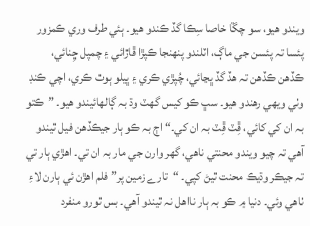ويندو ھيو، سو چڱا خاصا سِڪا گڏ ڪندو ھيو۔ ٻئي طرف وري ڪمزور پئسا تہ پئسن جي ماڳ، اٽلندو پنھنجا ڪپڙا ڦاڙائي ۽ چمپل ڇِنائي، ڪڏھن ڪڏھن تہ ھڏ گڏ ڀڃائي، چُپڙي ڪري ۽ ڀيلو ٻوٿ ڪري، اچي ڪنڊ وٺي ويھي رھندو ھيو۔ سڀ ڪو کيس گهٽ وڌ بہ ڳالھائيندو ھيو۔ ”ڪتو بہ ان کي کائي، ڦِٽ ڦِٽ بہ ان کي۔“ اڄ بہ ڪو ٻار جيڪڏھن فيل ٿيندو آھي تہ چيو ويندو محنتي ناھي، گهر وارن جي مار بہ ان تي۔ اھڙي ٻار تي تہ جيڪر وڌيڪ محنت ٿيڻ کپي۔ “تارے زمين پر” فلم اھڙن ئي ٻارن لاءِ ٺاھي وئي۔ دنيا ۾ ڪو بہ ٻار نااھل نہ ٿيندو آھي۔ بس ٿورو منفرد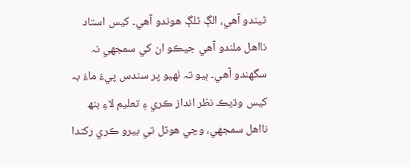ٿيندو آھي، الڳ ٿلڳ ھوندو آھي۔ کيس استاد نااھل ملندو آھي جيڪو ان کي سمجهي نہ سگهندو آھي۔ ٻيو تہ ٺھيو پر سندس پيءُ ماءُ بہ کيس وڌيڪ نظر انداز ڪري ۽ تعليم لاءِ بنھ نااھل سمجهي، وڃي ھوٽل تي بيرو ڪري رکندا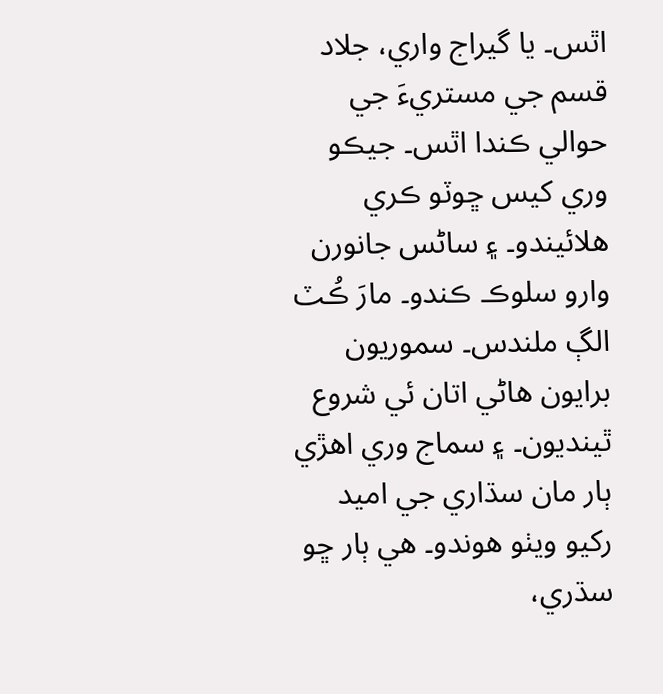اٿس۔ يا گيراج واري، جلاد قسم جي مستريءَ جي حوالي ڪندا اٿس۔ جيڪو وري کيس ڇوٽو ڪري ھلائيندو۔ ۽ ساڻس جانورن وارو سلوڪ ڪندو۔ مارَ ڪُٽ الڳ ملندس۔ سموريون برايون ھاڻي اتان ئي شروع ٿينديون۔ ۽ سماج وري اھڙي ٻار مان سڌاري جي اميد رکيو ويٺو ھوندو۔ ھي ٻار ڇو سڌري،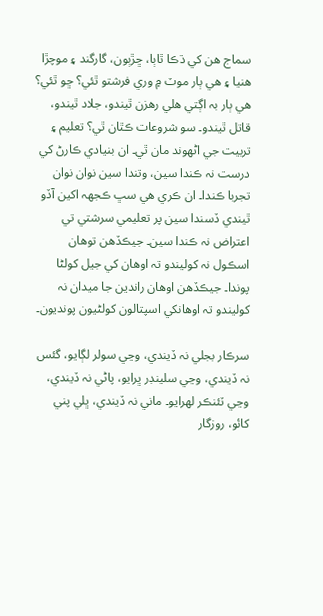سماج ھن کي ڌڪا ٿاٻا، ڇڙٻون، گارگند ۽ موچڙا ھنيا ۽ ھي ٻار موٽ ۾ وري فرشتو ٿئي؟ ڇو ٿئي؟ ھي ٻار بہ اڳتي ھلي رھزن ٿيندو، جلاد ٿيندو، قاتل ٿيندو۔ سو شروعات ڪٿان ٿي؟ تعليم ۽ تربيت جي اڻھوند مان ٿي۔ ان بنيادي ڪارڻ کي درست نہ ڪندا سين، وتندا سين نوان نوان تجربا ڪندا۔ ان ڪري ھي سڀ ڪجهہ اکين آڏو ٿيندي ڏسندا سين پر تعليمي سرشتي تي اعتراض نہ ڪندا سين۔ جيڪڏھن توھان اسڪول نہ کوليندو تہ اوھان کي جيل کولڻا پوندا۔ جيڪڏھن اوھان راندين جا ميدان نہ کوليندو تہ اوھانکي اسپتالون کولڻيون پونديون۔

سرڪار بجلي نہ ڏيندي، وڃي سولر لڳايو، گئس نہ ڏيندي، وڃي سلينڊر ڀرايو، پاڻي نہ ڏيندي، وڃي ٽئنڪر لھرايو۔ ماني نہ ڏيندي، ڀلي پني کائو، روزگار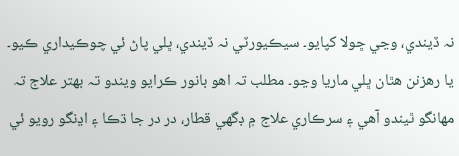نہ ڏيندي، وڃي ڇولا کپايو۔ سيڪيورٽي نہ ڏيندي، ڀلي پاڻ ئي چوڪيداري ڪيو۔ يا رھزنن ھٿان ڀلي ماريا وڃو۔ مطلب تہ اھو بانور ڪرايو ويندو تہ بھتر علاج تہ مھانگو ٿيندو آھي ۽ سرڪاري علاج ۾ ڊگهي قطار، در در جا ڌڪا ۽ اڍنگو رويو ئي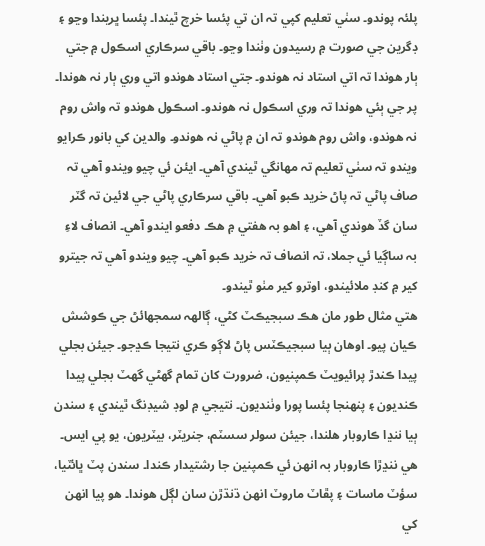پلئہ پوندو۔ سٺي تعليم کپي تہ ان تي پئسا خرچ ٿيندا۔ پئسا ڀريندا وڃو ۽ ڊگرين جي صورت ۾ رسيدون وٺندا وڃو۔ باقي سرڪاري اسڪول ۾ جتي ٻار ھوندا تہ اتي استاد نہ ھوندو۔ جتي استاد ھوندو اتي وري ٻار نہ ھوندا۔ پر جي ٻئي ھوندا تہ وري اسڪول نہ ھوندو۔ اسڪول ھوندو تہ واش روم نہ ھوندو، واش روم ھوندو تہ ان ۾ پاڻي نہ ھوندو۔ والدين کي بانور ڪرايو ويندو تہ سٺي تعليم تہ مھانگي ٿيندي آھي۔ ايئن ئي چيو ويندو آھي تہ صاف پاڻي تہ پاڻ خريد ڪبو آھي۔ باقي سرڪاري پاڻي جي لائين تہ گٽر سان گڏ ھوندي آھي، ۽ اھو بہ ھفتي ۾ ھڪ دفعو ايندو آھي۔ انصاف لاءِ بہ ساڳيا ئي جملا، تہ انصاف تہ خريد ڪبو آھي۔ چيو ويندو آھي تہ جيترو کير ۾ کنڊ ملائيندو، اوترو کير مٺو ٿيندو۔
ھتي مثال طور مان ھڪ سبجيڪٽ کڻي، ڳالهہ سمجهائڻ جي ڪوشش ڪيان پيو۔ اوھان ٻيا سبجيڪٽس پاڻ لاڳو ڪري نتيجا ڪڍجو۔ جيئن بجلي پيدا ڪندڙ پرائيويٽ ڪمپنيون، ضرورت کان تمام گهڻي گهٽ بجلي پيدا ڪنديون ۽ پنھنجا پئسا پورا وٺنديون۔ نتيجي ۾ لوڊ شيڊنگ ٿيندي ۽ سندن ٻيا ننڍا ڪاروبار ھلندا، جيئن سولر سسٽم، جنريٽر، بيٽريون، يو پي ايس۔ ھي ننڍڙا ڪاروبار بہ انھن ئي ڪمپنين جا رشتيدار ڪندا۔ سندن پٽ ڀائٽيا، سؤٽ ماسات ۽ پڦاٽ ماروٽ انھن ڌنڌڙن سان لڳل ھوندا۔ ھو پيا انھن کي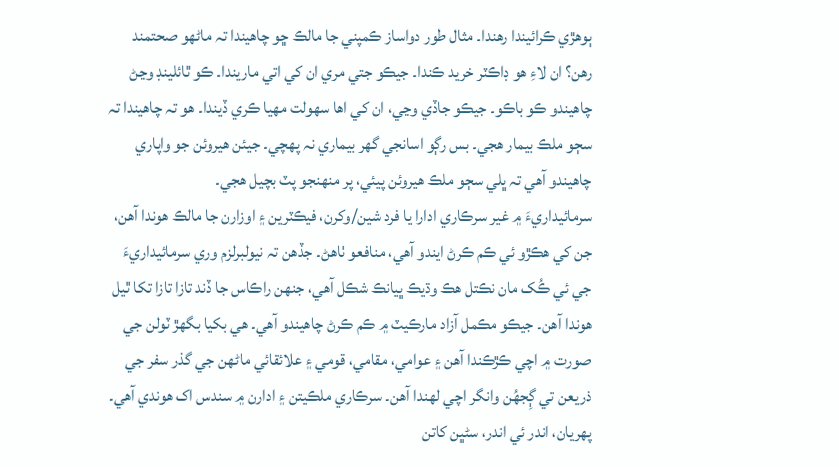ٻوھڙي ڪرائيندا رھندا۔ مثال طور دواساز ڪمپني جا مالڪ ڇو چاھيندا تہ ماڻھو صحتمند رھن؟ ان لاءِ ھو ڊاڪٽر خريد ڪندا۔ جيڪو جتي مري ان کي اتي ماريندا۔ ڪو ٿائلينڊ وڃڻ چاھيندو ڪو باڪو۔ جيڪو جاڏي وڃي، ان کي اھا سھولت مھيا ڪري ڏيندا۔ ھو تہ چاھيندا تہ سڄو ملڪ بيمار ھجي۔ بس رڳو اسانجي گهر بيماري نہ پھچي۔ جيئن ھيروئن جو واپاري چاھيندو آھي تہ ڀلي سڄو ملڪ ھيروئن پيئي، پر منھنجو پٽ بچيل ھجي۔
سرمائيداريءَ ۾ غير سرڪاري ادارا يا فرد شين/وکرن، فيڪٽرين ۽ اوزارن جا مالڪ ھوندا آھن، جن کي ھڪڙو ئي ڪم ڪرڻ ايندو آھي، منافعو ٺاھڻ۔ جڏھن تہ نيولبرلزم وري سرمائيداريءَ جي ئي ڪُک مان نڪتل ھڪ وڌيڪ ڀيانڪ شڪل آھي، جنھن راڪاس جا ڏند تازا تازا تکا ٿيل ھوندا آھن۔ جيڪو مڪمل آزاد مارڪيٽ ۾ ڪم ڪرڻ چاھيندو آھي۔ ھي بکيا بگهڙ ٽولن جي صورت ۾ اچي ڪڙڪندا آھن ۽ عوامي، مقامي، قومي ۽ علائقائي ماڻھن جي گذر سفر جي ذريعن تي ڳِجهُن وانگر اچي لھندا آھن۔ سرڪاري ملڪيتن ۽ ادارن ۾ سندس اک ھوندي آھي۔ پھريان، اندر ئي اندر، سڻڀن کاتن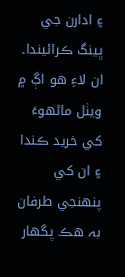۽ ادارن جي ڀينگ ڪرائيندا۔ ان لاءِ ھو اڳ ۾ ويٺل ماڻھوءَ کي خريد ڪندا ۽ ان کي پنھنجي طرفان بہ ھڪ پگهار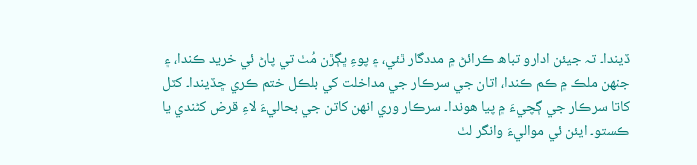ڏيندا۔ تہ جيئن ادارو تباھ ڪرائڻ ۾ مددگار ٿئي، ۽ پوءِ ڀڳڙن مُٺ تي پاڻ ئي خريد ڪندا، ۽ جنھن ملڪ ۾ ڪم ڪندا، اتان جي سرڪار جي مداخلت کي بلڪل ختم ڪري ڇڏيندا۔ کٽل کاتا سرڪار جي ڳچيءَ ۾ پيا ھوندا۔ سرڪار وري انھن کاتن جي بحاليءَ لاءِ قرض کڻندي يا ڪستو۔ ايئن ئي مواليءَ وانگر لٺ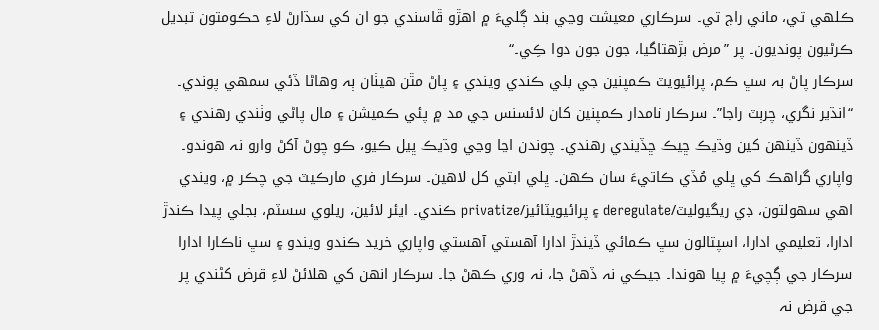ڪلھي تي، ماني راڄ تي۔ سرڪاري معيشت وڃي بند ڳليءَ ۾ اھڙو ڦاسندي جو ان کي سڌارڻ لاءِ حڪومتون تبديل ڪرڻيون پونديون۔ پر ”مرض بڙھتاگيا، جون جون دوا ڪِي۔“
سرڪار پاڻ بہ سڀ ڪم، پرائيويٽ ڪمپنين جي بلي ڪندي ويندي ۽ پاڻ مٿن ھيٺان ٻہ وھاڻا ڏئي سمھي پوندي۔ “انڌير نگري، چرٻٽ راجا”۔ سرڪار نامدار ڪمپنين کان لائسنس جي مد ۾ پئي ڪميشن ۽ مال پاڻي وٺندي رھندي ۽ ڏينھون ڏينھن کين وڌيڪ ڇيڪ ڇڏيندي رھندي۔ چوندن اڃا وڃي وڌيڪ ڀيل ڪيو، ڪو چوڻ آکڻ وارو نہ ھوندو۔ واپاري گراھڪ کي ڀلي مُڏي ڪاتيءَ سان ڪھن۔ ڀلي ابتي کل لاھين۔ سرڪار فري مارڪيٽ جي چڪر ۾، ويندي اھي سھولتون، ڊي ريگيوليٽ/deregulate ۽ پرائيويٽائيز/privatize ڪندي۔ ايئر لائين، ريلوي سسٽم، بجلي پيدا ڪندڙ ادارا، تعليمي ادارا، اسپتالون سڀ ڪمائي ڏيندڙ ادارا آھستي آھستي واپاري خريد ڪندو ويندو ۽ سڀ ناڪارا ادارا سرڪار جي ڳچيءَ ۾ پيا ھوندا۔ جيڪي نہ ڏھڻ جا، نہ وري ڪھڻ جا۔ سرڪار انھن کي ھلائڻ لاءِ قرض کڻندي پر جي قرض نہ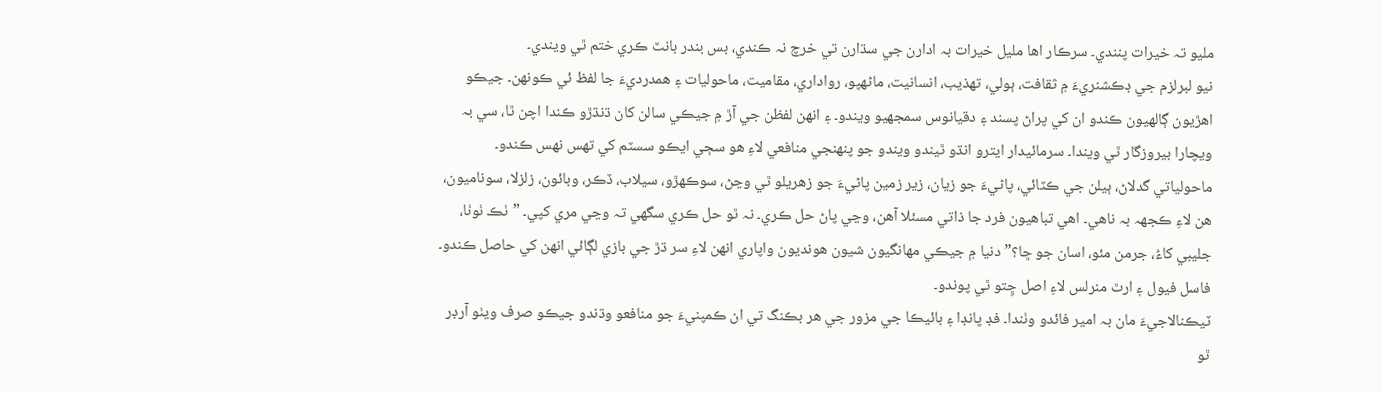مليو تہ خيرات پنندي۔ سرڪار اھا مليل خيرات بہ ادارن جي سڌارن تي خرچ نہ ڪندي، بس بندر بانٽ ڪري ختم ٿي ويندي۔
نيو لبرلزم جي ڊڪشنريءَ ۾ ثقافت، ٻولي، تھذيب، انسانيت، ماڻھپو، رواداري، مقاميت، ماحوليات ۽ ھمدرديءَ جا لفظ ئي ڪونھن۔ جيڪو اھڙيون ڳالھيون ڪندو ان کي پراڻ پسند ۽ دقيانوس سمجهيو ويندو۔ ۽ انھن لفظن جي آڙ ۾ جيڪي سالن کان ڌنڌڙو ڪندا اچن ٿا، سي بہ ويچارا بيروزگار ٿي ويندا۔ سرمائيدار ايترو انڌو ٿيندو ويندو جو پنھنجي منافعي لاءِ ھو سڄي ايڪو سسٽم کي تھس نھس ڪندو۔ ماحولياتي گدلاڻ، ٻيلن جي ڪٽائي، پاڻيءَ جو زيان، زير زمين پاڻيءَ جو زھريلو ٿي وڃڻ، سوڪھڙو، سيلاب، ڏڪر، وبائون، زلزلا، سوناميون، ھن لاءِ ڪجهہ بہ ناھي۔ اھي تباھيون فرد جا ذاتي مسئلا آھن، وڃي پاڻ حل ڪري۔ نہ ٿو حل ڪري سگهي تہ وڃي مري کپي۔ ”ٺڪ ٺوٺا، جليبي کاءُ، جرمن مئو، اسان جو ڇا؟” دنيا ۾ جيڪي مھانگيون شيون ھونديون واپاري انھن لاءِ سر ڌڙ جي بازي لڳائي انھن کي حاصل ڪندو۔ فاسل فيول ۽ ارٿ منرلس لاءِ اصل ڇِتو ٿي پوندو۔
ٽيڪنالاجيءَ مان بہ امير فائدو وٺندا۔ فڊ پانڊا ۽ بائيڪا جي مزور جي ھر بڪنگ تي ان ڪمپنيءَ جو منافعو وڌندو جيڪو صرف ويٺو آرڊر ٿو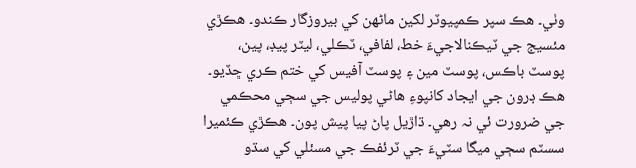وٺي۔ ھڪ سپر ڪمپيوٽر لکين ماڻھن کي بيروزگار ڪندو۔ ھڪڙي مئسيج جي ٽيڪنالاجيءَ خط، لفافي، ٽڪلي، ليٽر پيڊ، پين، پوسٽ باڪس، پوسٽ مين ۽ پوسٽ آفيس کي ختم ڪري ڇڏيو۔ ھڪ ڊرون جي ايجاد کانپوءِ ھاڻي پوليس جي سڄي محڪمي جي ضرورت ئي نہ رھي۔ ڌاڙيل پاڻ پيا پيش پون۔ ھڪڙي ڪئميرا سسٽم سڄي ميگا سٽيءَ جي ٽرئفڪ جي مسئلي کي سڌو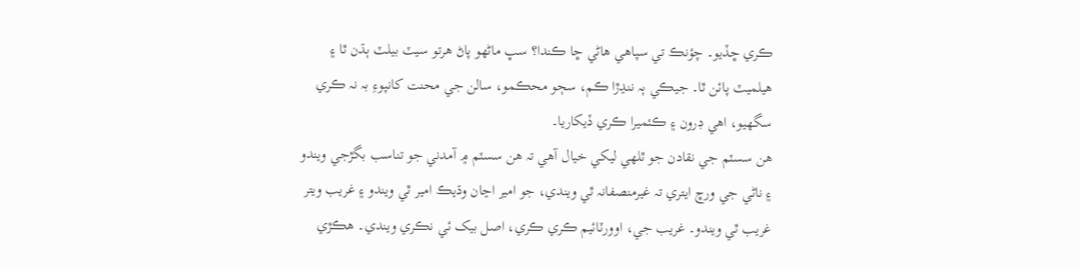ڪري ڇڏيو۔ چؤنڪ تي سپاھي ھاڻي ڇا ڪندا؟ سڀ ماڻھو پاڻ ھرتو سيٽ بيلٽ ٻڌن ٿا ۽ ھيلميٽ پائن ٿا۔ جيڪي ٻہ ننڍڙا ڪم، سڄو محڪمو، سالن جي محنت کانپوءِ بہ نہ ڪري سگهيو، اھي ڊرون ۽ ڪئميرا ڪري ڏيکاريا۔
ھن سسٽم جي نقادن جو ٿلھي ليکي خيال آھي تہ ھن سسٽم ۾ آمدني جو تناسب بگڙجي ويندو ۽ ناڻي جي ورڇ ايتري تہ غيرمنصفانہ ٿي ويندي، جو امير اڃان وڌيڪ امير ٿي ويندو ۽ غريب ويتر غريب ٿي ويندو۔ غريب جي، اوورٽائيم ڪري ڪري، اصل بيک ئي نڪري ويندي۔ ھڪڙي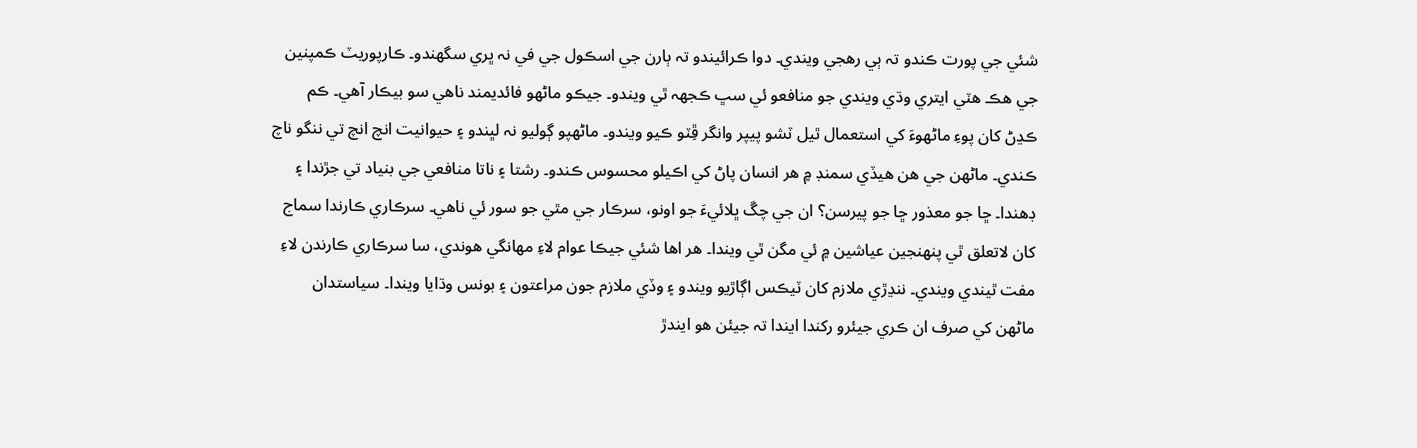شئي جي پورت ڪندو تہ ٻي رھجي ويندي۔ دوا ڪرائيندو تہ ٻارن جي اسڪول جي في نہ ڀري سگهندو۔ ڪارپوريٽ ڪمپنين جي ھڪ ھٽي ايتري وڌي ويندي جو منافعو ئي سڀ ڪجهہ ٿي ويندو۔ جيڪو ماڻھو فائديمند ناھي سو بيڪار آھي۔ ڪم ڪڍڻ کان پوءِ ماڻھوءَ کي استعمال ٿيل ٽشو پيپر وانگر ڦِٽو ڪيو ويندو۔ ماڻھپو ڳوليو نہ لڀندو ۽ حيوانيت انچ انچ تي ننگو ناچ ڪندي۔ ماڻھن جي ھن ھيڏي سمنڊ ۾ ھر انسان پاڻ کي اڪيلو محسوس ڪندو۔ رشتا ۽ ناتا منافعي جي بنياد تي جڙندا ۽ ڊھندا۔ ڇا جو معذور ڇا جو پيرسن؟ ان جي چڱ ڀلائيءَ جو اونو، سرڪار جي مٿي جو سور ئي ناھي۔ سرڪاري ڪارندا سماج کان لاتعلق ٿي پنھنجين عياشين ۾ ئي مگن ٿي ويندا۔ ھر اھا شئي جيڪا عوام لاءِ مھانگي ھوندي، سا سرڪاري ڪارندن لاءِ مفت ٿيندي ويندي۔ ننڍڙي ملازم کان ٽيڪس اڳاڙيو ويندو ۽ وڏي ملازم جون مراعتون ۽ بونس وڌايا ويندا۔ سياستدان ماڻھن کي صرف ان ڪري جيئرو رکندا ايندا تہ جيئن ھو ايندڙ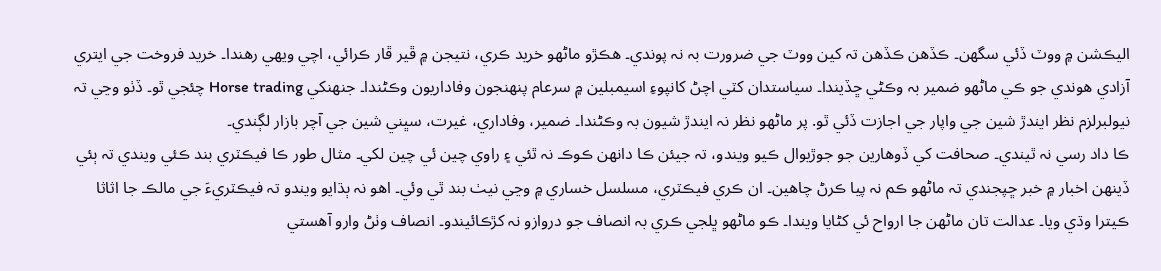اليڪشن ۾ ووٽ ڏئي سگهن۔ ڪڏھن ڪڏھن تہ کين ووٽ جي ضرورت بہ نہ پوندي۔ ھڪڙو ماڻھو خريد ڪري، نتيجن ۾ ڦير ڦار ڪرائي، اچي ويھي رھندا۔ خريد فروخت جي ايتري آزادي ھوندي جو ڪي ماڻھو ضمير بہ وڪڻي ڇڏيندا۔ سياستدان کٽي اچڻ کانپوءِ اسيمبلين ۾ سرعام پنھنجون وفاداريون وڪڻندا۔ جنھنکي Horse trading چئجي ٿو۔ ڏٺو وڃي تہ نيولبرلزم نظر ايندڙ شين جي واپار جي اجازت ڏئي ٿو. پر ماڻھو نظر نہ ايندڙ شيون بہ وڪڻندا۔ ضمير، وفاداري، غيرت، سڀني شين جي آچر بازار لڳندي۔
ڪا داد رسي نہ ٿيندي۔ صحافت کي ڏوھارين جو جوڙيوال ڪيو ويندو، تہ جيئن ڪا دانھن ڪوڪ نہ ٿئي ۽ راوي چين ئي چين لکي۔ مثال طور ڪا فيڪٽري بند ڪئي ويندي تہ ٻئي ڏينھن اخبار ۾ خبر ڇپجندي تہ ماڻھو ڪم نہ پيا ڪرڻ چاھين۔ ان ڪري فيڪٽري، مسلسل خساري ۾ وڃي نيٺ بند ٿي وئي۔ اھو نہ ٻڌايو ويندو تہ فيڪٽريءَ جي مالڪ جا اثاثا ڪيترا وڌي ويا۔ عدالت تان ماڻھن جا ارواح ئي کڻايا ويندا۔ ڪو ماڻھو ڀلجي ڪري بہ انصاف جو دروازو نہ کڙڪائيندو۔ انصاف وٺڻ وارو آھستي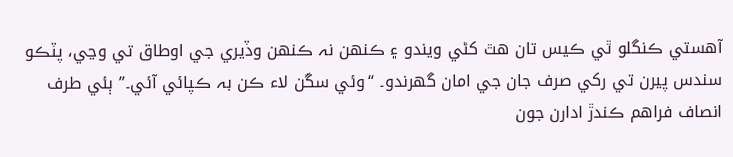آھستي ڪنگلو ٿي ڪيس تان ھٿ کڻي ويندو ۽ ڪنھن نہ ڪنھن وڏيري جي اوطاق تي وڃي، پٽڪو سندس پيرن تي رکي صرف جان جي امان گهرندو۔ “وئي سڱن لاء ڪن بہ ڪپائي آئي۔” ٻئي طرف انصاف فراھم ڪندڙ ادارن جون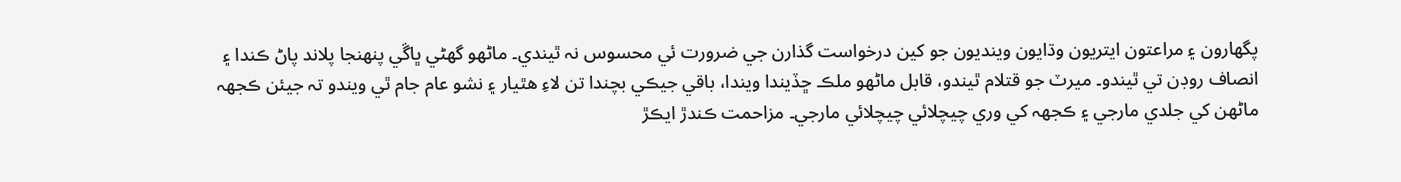پگهارون ۽ مراعتون ايتريون وڌايون وينديون جو کين درخواست گذارن جي ضرورت ئي محسوس نہ ٿيندي۔ ماڻھو گهڻي ڀاڱي پنھنجا پلاند پاڻ ڪندا ۽ انصاف روڊن تي ٿيندو۔ ميرٽ جو قتلام ٿيندو، قابل ماڻھو ملڪ ڇڏيندا ويندا، باقي جيڪي بچندا تن لاءِ ھٿيار ۽ نشو عام جام ٿي ويندو تہ جيئن ڪجهہ ماڻھن کي جلدي مارجي ۽ ڪجهہ کي وري چيچلائي چيچلائي مارجي۔ مزاحمت ڪندڙ ايڪڙ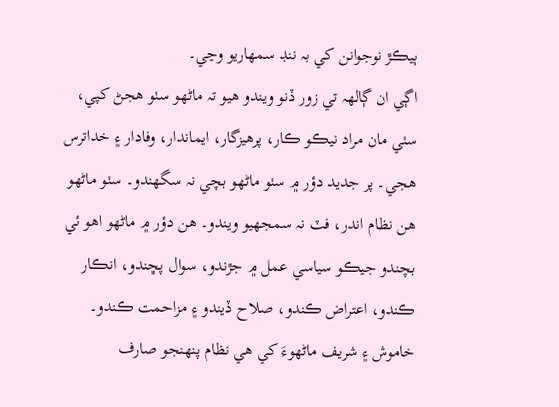ٻيڪڙ نوجوانن کي بہ ننڊ سمھاريو وڃي۔
اڳي ان ڳالهہ تي زور ڏنو ويندو ھيو تہ ماڻھو سٺو ھجڻ کپي، سٺي مان مراد نيڪو ڪار، پرھيزگار، ايماندار، وفادار ۽ خداترس ھجي۔ پر جديد دؤر ۾ سٺو ماڻھو بچي نہ سگهندو۔ سٺو ماڻھو ھن نظام اندر، فٽ نہ سمجهيو ويندو۔ ھن دؤر ۾ ماڻھو اھو ئي بچندو جيڪو سياسي عمل ۾ جڙندو، سوال پڇندو، انڪار ڪندو، اعتراض ڪندو، صلاح ڏيندو ۽ مزاحمت ڪندو۔ خاموش ۽ شريف ماڻھوءَ کي ھي نظام پنھنجو صارف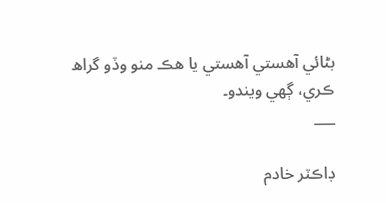بڻائي آھستي آھستي يا ھڪ منو وڏو گراھ ڪري، ڳھي ويندو۔
___

ڊاڪٽر خادم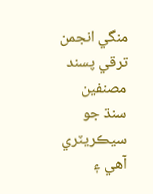منگي انجمن ترقي پسند مصنفين سنڌ جو سيڪريٽري آهي ۽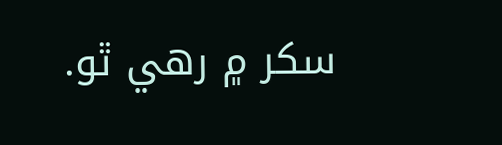سکر ۾ رھي ٿو.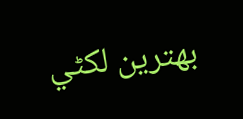بھترين لکڻي